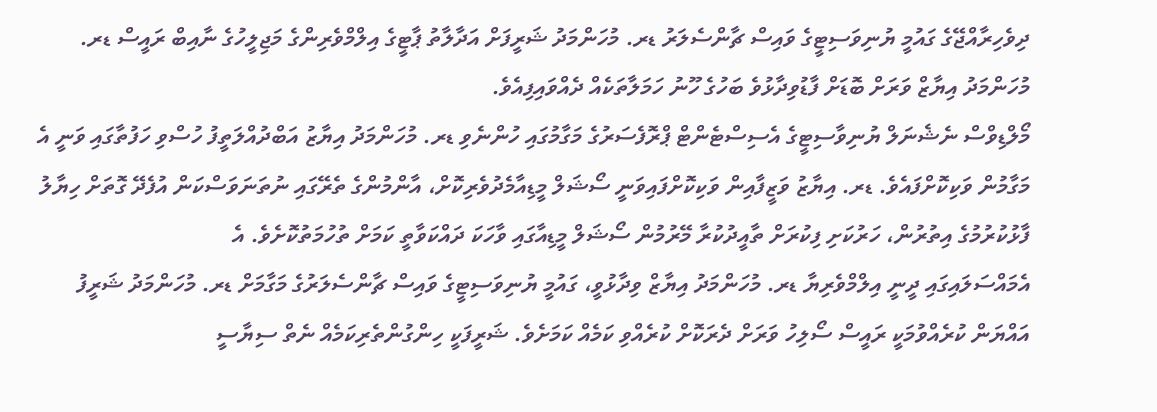ދިވެހިރާއްޖޭގެ ގައުމީ ޔުނިވަސިޓީގެ ވައިސް ޗާންސެލަރު ޑރ. މުހަންމަދު ޝަރީފަށް އަދާލާތު ޕާޓީގެ އިލްމްވެރިންގެ މަޖިލީހުގެ ނާއިބް ރައީސް ޑރ. މުހަންމަދު އިޔާޒް ވަރަށް ބޮޑަށް ފާޑުވިދާޅުވެ ބަހުގެ ހޫނު ހަމަލާތަކެއް ދެއްވައިފިއެވެ.
މޯލްޑިވްސް ނެޝެނަލް ޔުނިވާސިޓީގެ އެސިސްޓެންޓް ޕްރޮފެސަރުގެ މަގާމުގައި ހުންނެވި ޑރ. މުހަންމަދު އިޔާޒު އަބްދުއްލަތީފު ހުސްވި ހަފުތާގައި ވަނީ އެ މަގާމުން ވަކިކޮށްފައެވެ. ޑރ. އިޔާޒު ވަޒީފާއިން ވަކިކޮށްފައިވަނީ ސޯޝަލް މީޑިއާމެދުވެރިކޮށް، އާންމުންގެ ތެރޭގައި ނުތަނަވަސްކަން އުފެދޭ ގޮތަށް ހިޔާލު ފާޅުކުރުމުގެ އިތުރުން، ހަރުކަށި ފިކުރަށް ތާއީދުކުރާ މޭރުމުން ސޯޝަލް މީޑިއާގައި ވާހަކަ ދައްކަވާތީ ކަމަށް ތުހުމަތުކޮށެވެ. އެ
އެމައްސަލައިގައި ދީނީ އިލްމްވެރިޔާ ޑރ. މުހަންމަދު އިޔާޒް ވިދާޅުވީ، ގައުމީ ޔުނިވަސިޓީގެ ވައިސް ޗާންސެލަރުގެ މަގާމަށް ޑރ. މުހަންމަދު ޝަރީފު އައްޔަން ކުރެއްވުމަކީ ރައީސް ސޯލިހު ވަރަށް ދެރަކޮށް ކުރެއްވި ކަމެއް ކަމަށެވެ. ޝަރީފަކީ ހިންގުންތެރިކަމެއް ނެތް ސިޔާސީ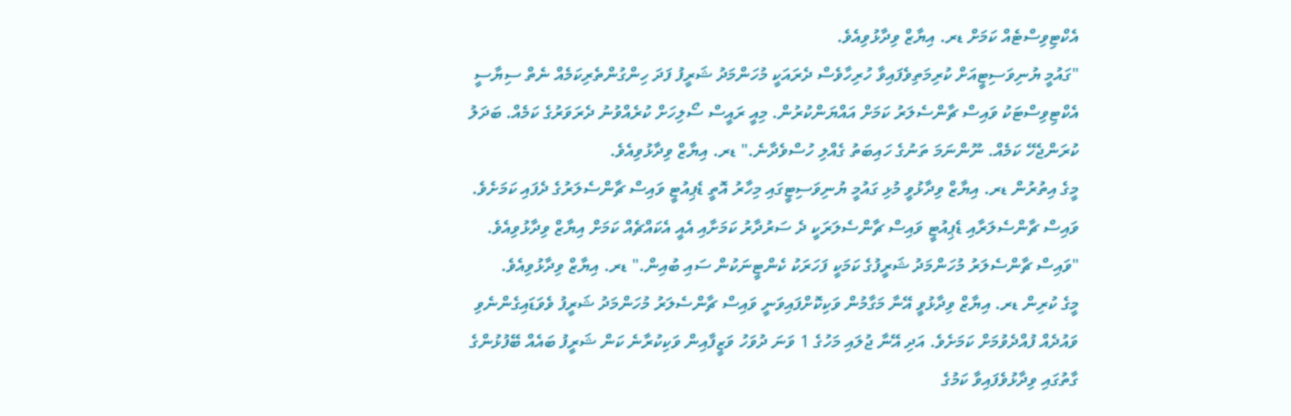އެކްޓިވިސްޓެއް ކަމަށް ޑރ. އިޔާޒް ވިދާޅުވިއެވެ.
"ގައުމީ ޔުނިވަސިޓީއަށް ކުރިމަތިވެފައިވާ ހުރިހާވެސް ދެރައަކީ މުހަންމަދު ޝަރީފު ފަދަ ހިންގުންތެރިކަމެއް ނެތް ސިޔާސީ އެކްޓިވިސްޓަކު ވައިސް ޗާންސެލަރު ކަމަށް އައްޔަންކުރުން. މިއީ ރައީސް ސޯލިހަށް ކުރެއްވުނު ދެރަވަރުގެ ކަމެއް. ބަދަލު ކުރަންޖެހޭ ކަމެއް. ނޫންނަމަ ތަނުގެ ހައިބަތު ގެއްލި ހުސްވެދާނެ." ޑރ. އިޔާޒް ވިދާޅުވިއެވެ.
މީގެ އިތުރުން ޑރ. އިޔާޒް ވިދާޅުވީ މުޅި ގައުމީ ޔުނިވަސިޓީގައި މިހާރު އޮތީ ޑެޕިއުޓީ ވައިސް ޗާންސެލަރުގެ ދެފައި ކަމަށެވެ. ވައިސް ޗާންސެލަރާއި ޑެޕިއުޓީ ވައިސް ޗާންސެލަރަކީ ދެ ސަރުދާރު ކަމަށާއި އެއީ އެކައްޗެއް ކަމަށް އިޔާޒް ވިދާޅުވިއެވެ.
"ވައިސް ޗާންސެލަރު މުހަންމަދު ޝަރީފުގެ ކަމަކީ ފަހަރަކު ކެންޓީނަކުން ސައި ބުއިން." ޑރ. އިޔާޒް ވިދާޅުވިއެވެ.
މީގެ ކުރިން ޑރ. އިޔާޒް ވިދާޅުވީ އޭނާ މަގާމުން ވަކިކޮށްފައިވަނީ ވައިސް ޗާންސެލަރު މުހަންމަދު ޝަރީފު ވެވަޑައިގެންނެވި ވައުދެއް ފުއްދެވުމަށް ކަމަށެވެ. އަދި އޭނާ ޖުލައި މަހުގެ 1 ވަނަ ދުވަހު ވަޒީފާއިން ވަކިކުރާނެ ކަން ޝަރީފު ބައެއް ބޭފުޅުންގެ ގާތުގައި ވިދާޅުވެފައިވާ ކަމުގެ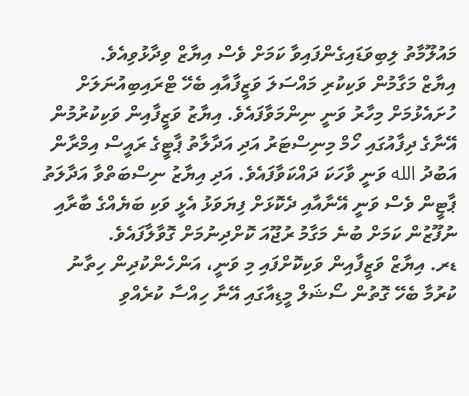މައުލޫމާތު ލިބިވަޑައިގެންފައިވާ ކަމަށް ވެސް އިޔާޒް ވިދާޅުވިއެވެ.
އިޔާޒް މަގާމުން ވަކިކުރި މައްސަލަ ވަޒީފާއާއި ބެހޭ ޓްރައިބިއުނަލަށް ހުށައެޅުމަށް މިހާރު ވަނީ ނިންމަވާފައެވެ. އިޔާޒު ވަޒީފާއިން ވަކިކުރުމުން އޭނާގެ ދިފާއުގައި ހޯމް މިނިސްޓަރު އަދި އަދާލާތު ޕާޓީގެ ރައީސް އިމްރާން އަބުދު الله ވަނީ ވާހަކަ ދައްކަވާފައެވެ. އަދި އިޔާޒު ނިސްބަތްވާ އަދާލަތު ޕާޓީން ވެސް ވަނީ އޭނާއާއި ދެކޮޅަށް ފިޔަވަޅު އެޅީ ވަކި ބަޔެއްގެ ބާރާއި ނުފޫޒުން ކަމަށް ބުނެ މަގާމު ރުޖޫއަ ކޮށްދިނުމަށް ގޮވާލާފައެވެ.
ޑރ. އިޔާޒް ވަޒީފާއިން ވަކިކޮށްފައި މި ވަނީ، އަންހެންކުދިން ހިތާނު ކުރުމާ ބެހޭ ގޮތުން ސޯޝަލް މީޑިއާގައި އޭނާ ހިއްސާ ކުރެއްވި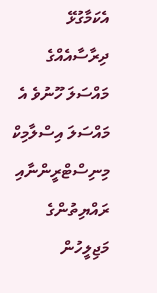އެކަމާގުޅޭ ދިރާސާއެއްގެ މައްސަލަ ހޫނުވެ އެ މައްސަލަ އިސްލާމިކް މިނިސްޓްރީންނާއި ރައްޔިތުންގެ މަޖިލީހުން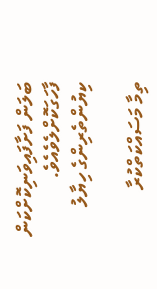ބަލަން ފަށާފައިވަނިކޮށްކަން ފާހަގަކޮށްލެވެއެވެ.
ކިޔުންތެރިންގެ ހިޔާލު

ތިމާ މަސައްކަތްކުރާ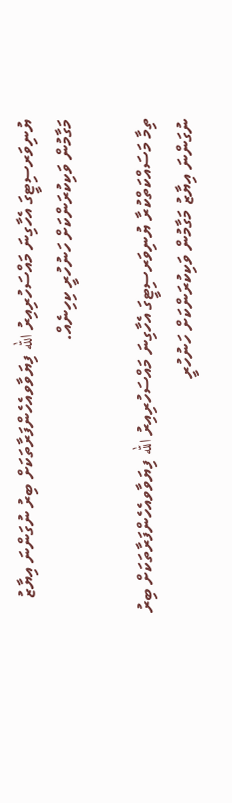ޔުނިވަރސިޓީގަ އެހާގިނަ މައްސަހުރިއިރު الله ފިޔަވާވއެހެންފަރާތަކަށް ބިރު ނުގަންނަ އިޔާޒު މަގާމުން ވަކިކުރަންކަށް ހަނުހުރީ ކިހިނެއް.

ތިމާ މަސައްކަތްކުރާ ޔުނިވަރސިޓީގަ އެހާގިނަ މައްސަހުރިއިރު الله ފިޔަވާވއެހެންފަރާތަކަށް ބިރު ނުގަންނަ އިޔާޒު މަގާމުން ވަކިކުރަންކަށް ހަނުހުރީ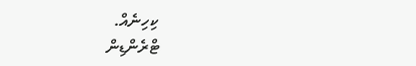ކިހިނެއް.
ޓްރެންޑިން